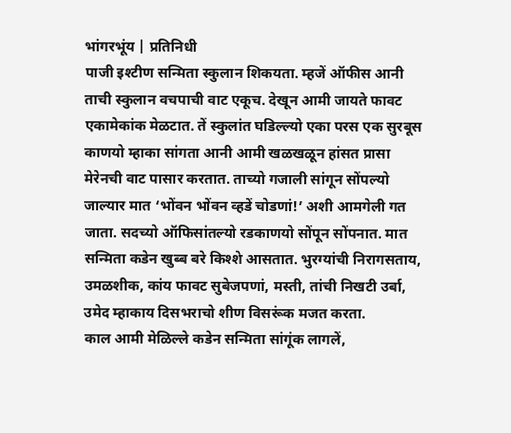भांगरभूंय | प्रतिनिधी
पाजी इश्टीण सन्मिता स्कुलान शिकयता. म्हजें ऑफीस आनी ताची स्कुलान वचपाची वाट एकूच. देखून आमी जायते फावट एकामेकांक मेळटात. तें स्कुलांत घडिल्ल्यो एका परस एक सुरबूस काणयो म्हाका सांगता आनी आमी खळखळून हांसत प्रासा मेरेनची वाट पासार करतात. ताच्यो गजाली सांगून सोंपल्यो जाल्यार मात ‘भोंवन भोंवन व्हडें चोडणां!’ अशी आमगेली गत जाता. सदच्यो ऑफिसांतल्यो रडकाणयो सोंपून सोंपनात. मात सन्मिता कडेन खुब्ब बरे किश्शे आसतात. भुरग्यांची निरागसताय, उमळशीक, कांय फावट सुबेजपणां, मस्ती, तांची निखटी उर्बा, उमेद म्हाकाय दिसभराचो शीण विसरूंक मजत करता.
काल आमी मेळिल्ले कडेन सन्मिता सांगूंक लागलें,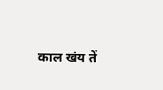काल खंय तें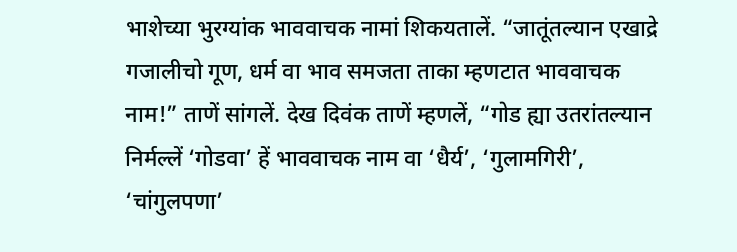भाशेच्या भुरग्यांक भाववाचक नामां शिकयतालें. “जातूंतल्यान एखाद्रे गजालीचो गूण, धर्म वा भाव समजता ताका म्हणटात भाववाचक नाम!” ताणें सांगलें. देख दिवंक ताणें म्हणलें, “गोड ह्या उतरांतल्यान निर्मल्लें ‘गोडवा’ हें भाववाचक नाम वा ‘धैर्य’, ‘गुलामगिरी’, ‘चांगुलपणा’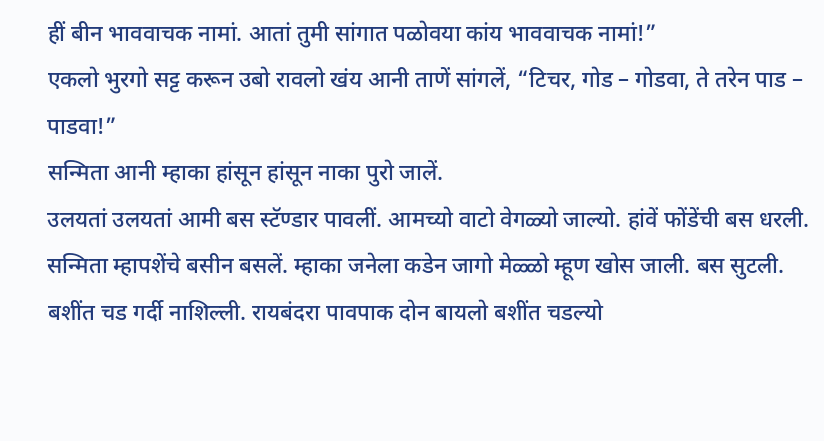हीं बीन भाववाचक नामां. आतां तुमी सांगात पळोवया कांय भाववाचक नामां!”
एकलो भुरगो सट्ट करून उबो रावलो खंय आनी ताणें सांगलें, “टिचर, गोड – गोडवा, ते तरेन पाड – पाडवा!”
सन्मिता आनी म्हाका हांसून हांसून नाका पुरो जालें.
उलयतां उलयतां आमी बस स्टॅण्डार पावलीं. आमच्यो वाटो वेगळ्यो जाल्यो. हांवें फोंडेंची बस धरली. सन्मिता म्हापशेंचे बसीन बसलें. म्हाका जनेला कडेन जागो मेळ्ळो म्हूण खोस जाली. बस सुटली. बशींत चड गर्दी नाशिल्ली. रायबंदरा पावपाक दोन बायलो बशींत चडल्यो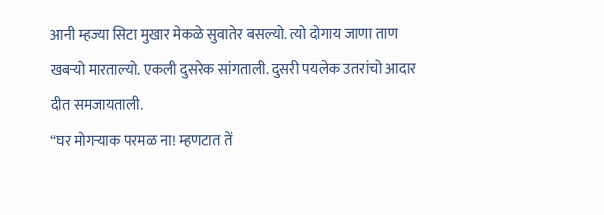आनी म्हज्या सिटा मुखार मेकळे सुवातेर बसल्यो. त्यो दोगाय जाणा ताण खबऱ्यो मारताल्यो. एकली दुसरेक सांगताली. दुसरी पयलेक उतरांचो आदार दीत समजायताली.
“घर मोगऱ्याक परमळ ना! म्हणटात तें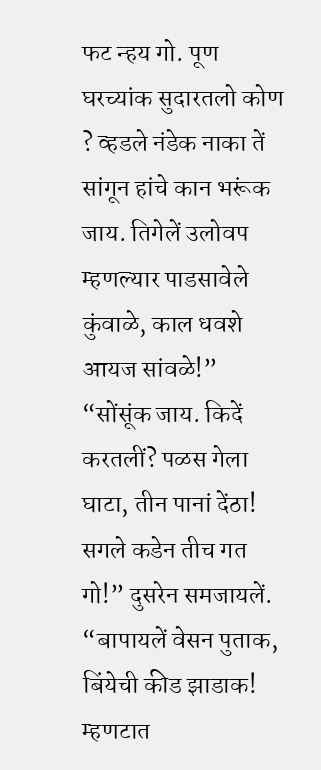फट न्हय गो. पूण घरच्यांक सुदारतलो कोण ? व्हडले नंडेक नाका तें सांगून हांचे कान भरूंक जाय. तिगेलें उलोवप म्हणल्यार पाडसावेले कुंवाळे, काल धवशे आयज सांवळे!”
“सोंसूंक जाय. किदें करतलीं? पळस गेला घाटा, तीन पानां देंठा! सगले कडेन तीच गत गो!” दुसरेन समजायलें.
“बापायलें वेसन पुताक, बिंयेची कीड झाडाक! म्हणटात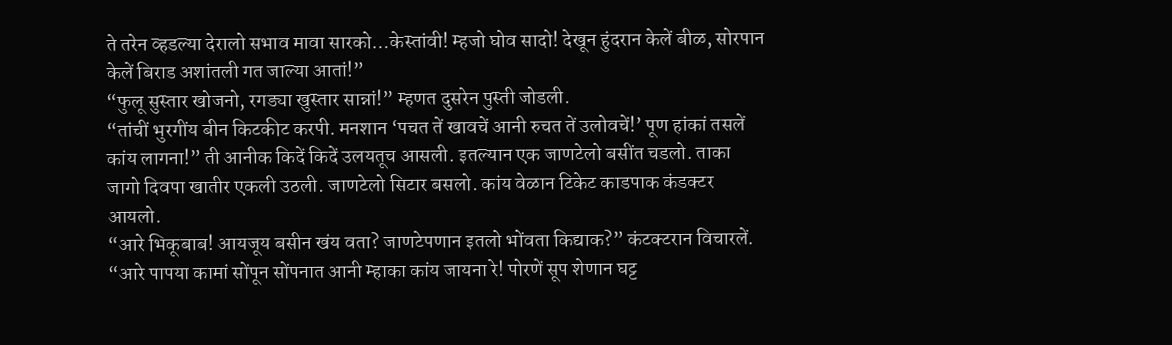ते तरेन व्हडल्या देरालो सभाव मावा सारको…केस्तांवी! म्हजो घोव सादो! देखून हुंदरान केलें बीळ, सोरपान केलें बिराड अशांतली गत जाल्या आतां!”
“फुलू सुस्तार खोजनो, रगड्या खुस्तार सान्नां!” म्हणत दुसरेन पुस्ती जोडली.
“तांचीं भुरगींय बीन किटकीट करपी. मनशान ‘पचत तें खावचें आनी रुचत तें उलोवचें!’ पूण हांकां तसलें कांय लागना!” ती आनीक किदें किदें उलयतूच आसली. इतल्यान एक जाणटेलो बसींत चडलो. ताका जागो दिवपा खातीर एकली उठली. जाणटेलो सिटार बसलो. कांय वेळान टिकेट काडपाक कंडक्टर आयलो.
“आरे भिकूबाब! आयजूय बसीन खंय वता? जाणटेपणान इतलो भोंवता किद्याक?” कंटक्टरान विचारलें.
“आरे पापया कामां सोंपून सोंपनात आनी म्हाका कांय जायना रे! पोरणें सूप शेणान घट्ट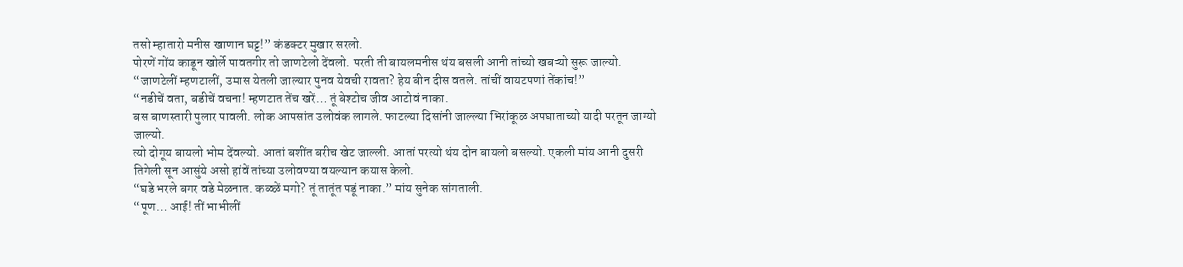तसो म्हातारो मनीस खाणान घट्ट!” कंडक्टर मुखार सरलो.
पोरणें गोंय काडून खोर्ले पावतगीर तो जाणटेलो देंवलो. परती ती बायलमनीस थंय बसली आनी तांच्यो खबऱ्यो सुरू जाल्यो. “जाणटेलीं म्हणटालीं, उमास येतली जाल्यार पुनव येवची रावता? हेय बीन दीस वतले. तांचीं वायटपणां तेंकांच!”
“नडीचें वता, बडीचें वचना! म्हणटात तेंच खरें… तूं बेश्टोच जीव आटोवं नाका.
बस बाणस्तारी पुलार पावली. लोक आपसांत उलोवंक लागले. फाटल्या दिसांनी जाल्ल्या भिरांकूळ अपघाताच्यो यादी परतून जाग्यो जाल्यो.
त्यो दोगूय बायलो भोम देंवल्यो. आतां बशींत बरीच खेट जाल्ली. आतां परत्यो थंय दोन बायलो बसल्यो. एकली मांय आनी दुसरी तिगेली सून आसुंये असो हांवें तांच्या उलोवण्या वयल्यान कयास केलो.
“घडे भरले बगर वडे मेळनात. कळ्ळें मगो? तूं तातूंत पडूं नाका.” मांय सुनेक सांगताली.
“पूण… आई! तीं भाभीलीं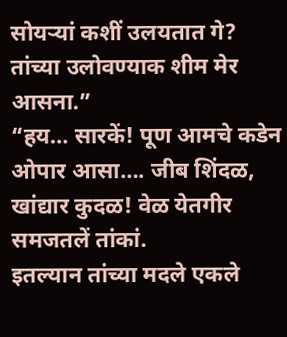सोयऱ्यां कशीं उलयतात गे? तांच्या उलोवण्याक शीम मेर आसना.”
“हय… सारकें! पूण आमचे कडेन ओपार आसा…. जीब शिंदळ, खांद्यार कुदळ! वेळ येतगीर समजतलें तांकां.
इतल्यान तांच्या मदले एकले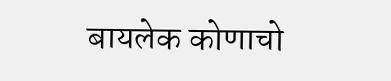बायलेक कोणाचो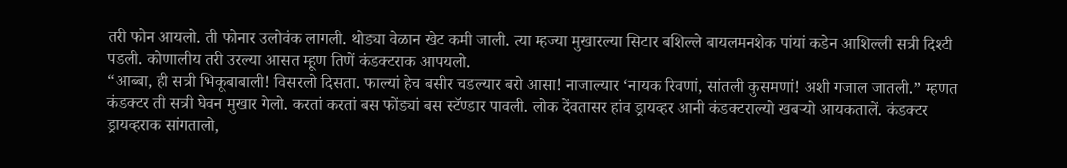तरी फोन आयलो. ती फोनार उलोवंक लागली. थोड्या वेळान खेट कमी जाली. त्या म्हज्या मुखारल्या सिटार बशिल्ले बायलमनशेक पांयां कडेन आशिल्ली सत्री दिश्टी पडली. कोणालीय तरी उरल्या आसत म्हूण तिणें कंडक्टराक आपयलो.
“आब्बा, ही सत्री भिकूबाबाली! विसरलो दिसता. फाल्यां हेच बसीर चडल्यार बरो आसा! नाजाल्यार ‘नायक रिवणां, सांतली कुसमणां! अशी गजाल जातली.” म्हणत कंडक्टर ती सत्री घेवन मुखार गेलो. करतां करतां बस फोंड्यां बस स्टॅण्डार पावली. लोक देंवतासर हांव ड्रायव्हर आनी कंडक्टराल्यो खबऱ्यो आयकतालें. कंडक्टर ड्रायव्हराक सांगतालो,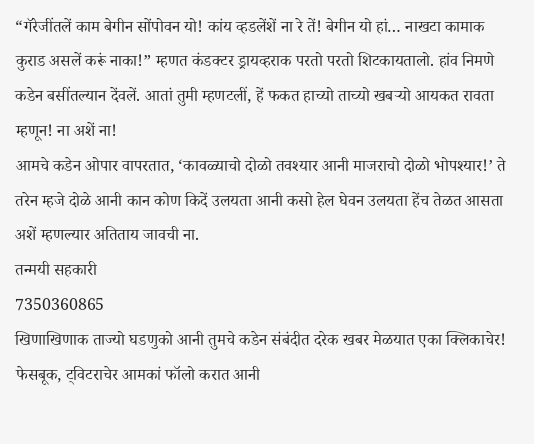“गॅरेजींतलें काम बेगीन सोंपोवन यो! कांय व्हडलेंशें ना रे तें! बेगीन यो हां… नाखटा कामाक कुराड असलें करूं नाका!” म्हणत कंडक्टर ड्रायव्हराक परतो परतो शिटकायतालो. हांव निमणे कडेन बसींतल्यान देंवलें. आतां तुमी म्हणटलीं, हें फकत हाच्यो ताच्यो खबऱ्यो आयकत रावता म्हणून! ना अशें ना!
आमचे कडेन ओपार वापरतात, ‘कावळ्याचो दोळो तवश्यार आनी माजराचो दोळो भोपश्यार!’ ते तरेन म्हजे दोळे आनी कान कोण किदें उलयता आनी कसो हेल घेवन उलयता हेंच तेळत आसता अशें म्हणल्यार अतिताय जावची ना.
तन्मयी सहकारी
7350360865
खिणाखिणाक ताज्यो घडणुको आनी तुमचे कडेन संबंदीत दरेक खबर मेळयात एका क्लिकाचेर! फेसबूक, ट्विटराचेर आमकां फॉलो करात आनी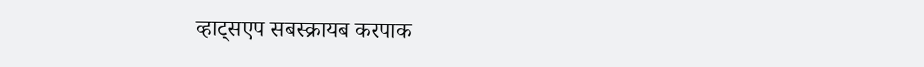व्हाट्सएप सबस्क्रायब करपाक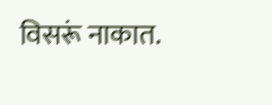विसरूं नाकात.